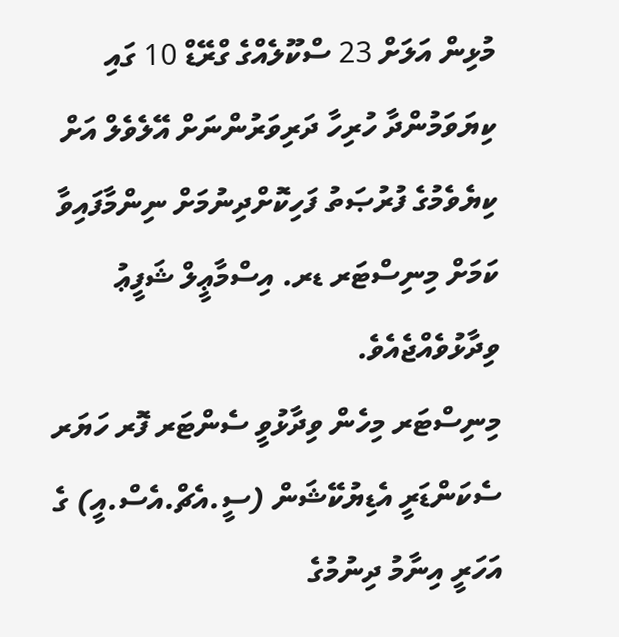މުޅިން އަލަށް 23 ސްކޫލެއްގެ ގްރޭޑް 10 ގައި ކިޔަވަމުންދާ ހުރިހާ ދަރިވަރުންނަށް އޭލެވެލް އަށް ކިޔެވެމުގެ ފުރުޞަތު ފަހިކޮށްދިނުމަށް ނިންމާފައިވާ ކަމަށް މިނިސްޓަރ ޑރ. އިސްމާޢީލް ޝަފީޢު ވިދާޅުވެއްޖެއެވެ.
މިނިސްޓަރ މިހެން ވިދާޅުވީ ސެންޓަރ ފޮރ ހަޔަރ ސެކަންޑަރީ އެޑިޔުކޭޝަން (ސީ.އެޗް.އެސް.އީ) ގެ އަހަރީ އިނާމު ދިނުމުގެ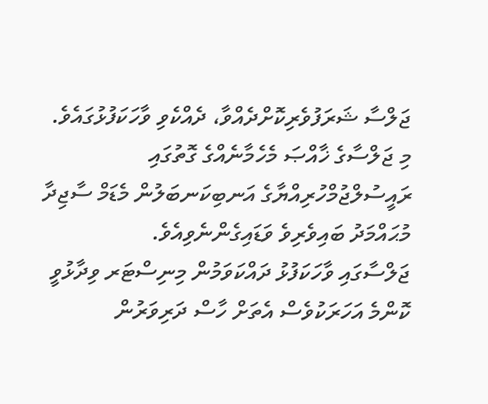ޖަލްސާ ޝަރަފުވެރިކޮށްދެއްވާ، ދެއްކެވި ވާހަކަފުޅުގައެވެ.
މި ޖަލްސާގެ ޚާއްޞަ މެހެމާނެއްގެ ގޮތުގައި ރައީސުލްޖުމްހުރިއްޔާގެ އަނބިކަނބަލުން މެޑަމް ސާޖިދާ މުޙައްމަދު ބައިވެރިވެ ވަޑައިގެންނެވިއެވެ.
ޖަލްސާގައި ވާހަކަފުޅު ދައްކަވަމުން މިނިސްޓަރ ވިދާޅުވީ ކޮންމެ އަހަރަކުވެސް އެތަށް ހާސް ދަރިވަރުން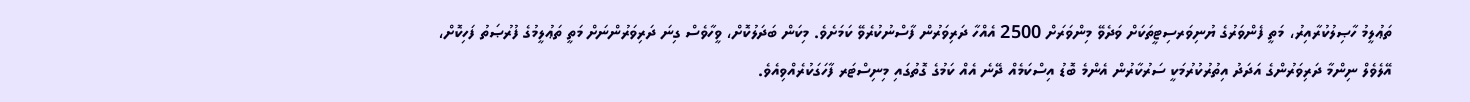ތަޢުލީމު ހާޞިލުކުރާއިރު، މަތީ ފެންވަރުގެ ޔުނިވަރސިޓީތަކަށް ވަދެވޭ މިންވަރަށް 2500 އެއްހާ ދަރިވަރުން ފާސްނުކުރެވޭ ކަމަށެވެ. މިކަން ބަދަލުކޮށް، ވީހާވެސް ގިނަ ދަރިވަރުންނަށް މަތީ ތަޢުލީމުގެ ފުރުޞަތު ފަހިކޮށް، އޭލެވެލް ނިންމާ ދަރިވަރުންގެ އަދަދު އިތުރުކުރުމަކީ ސަރުކާރުން އެންމެ ބޮޑު އިސްކަމެއް ދޭނެ އެއް ކަމުގެ ގޮތުގައި މިނިސްޓަރ ފާހަގަކުރެއްވިއެވެ.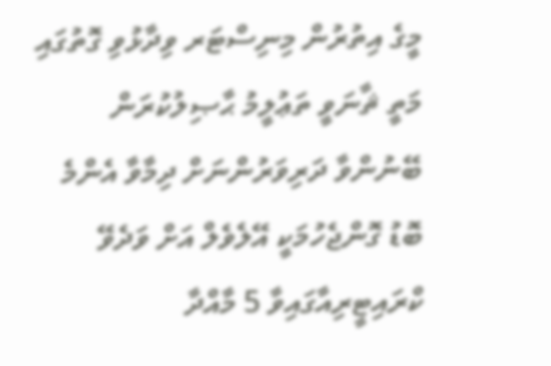މީގެ އިތުރުން މިނިސްޓަރ ވިދާޅުވި ގޮތުގައި މަތީ ޘާނަވީ ތަޢުލީމު ޙާޞިލުކުރަން ބޭނުންވާ ދަރިވަރުންނަށް ދިމާވާ އެންމެ ބޮޑު ގޮންޖެހުމަކީ އޭލެވެލް އަށް ވަދެވޭ ކްރައިޓީރިއާގައިވާ 5 މާއްދާ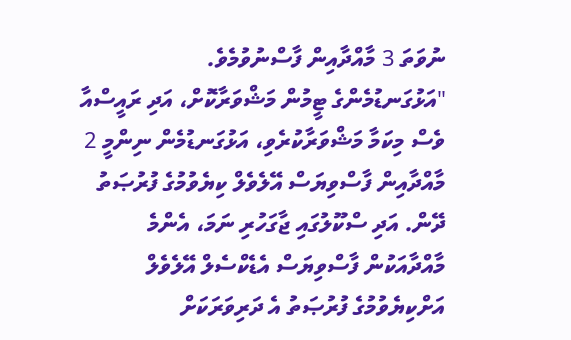ނުވަތަ 3 މާއްދާއިން ފާސްނުވުމެވެ.
"އަޅުގަނޑުމެންގެ ޓީމުން މަޝްވަރާކޮށް، އަދި ރައީސްއާ ވެސް މިކަމާ މަޝްވަރާކުރެވި، އަޅުގަނޑުމެން ނިންމީ 2 މާއްދާއިން ފާސްވިޔަސް އޭލެވެލް ކިޔެވުމުގެ ފުރުޞަތު ދޭން. އަދި ސްކޫލުގައި ޖާގަހުރި ނަމަ، އެންމެ މާއްދާއަކުން ފާސްވިޔަސް އެޑެކްސެލް އޭލެވެލް އަށްކިޔެވުމުގެ ފުރުޞަތު އެ ދަރިވަރަކަށް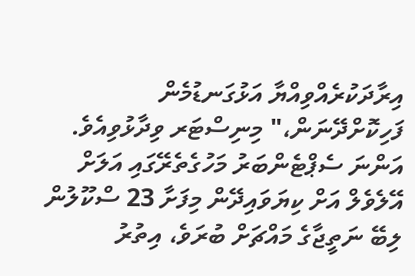އިރާދަކުރެއްވިއްޔާ އަޅުގަނޑުމެން ފަހިކޮށްދޭނަން،" މިނިސްޓަރ ވިދާޅުވިއެވެ.
އަންނަ ސެޕްޓެންބަރު މަހުގެތެރޭގައި އަލަށް އޭލެވެލް އަށް ކިޔަވައިދޭން މިފަށާ 23 ސްކޫލުން ލިބޭ ނަތީޖާގެ މައްޗަށް ބުރަވެ، އިތުރު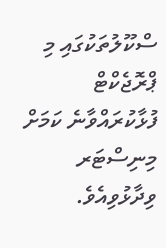ސްކޫލުތަކުގައި މި ޕްރޮޖެކްޓް ފުޅާކުރައްވާނެ ކަމަށް މިނިސްޓަރ ވިދާޅުވިއެވެ.